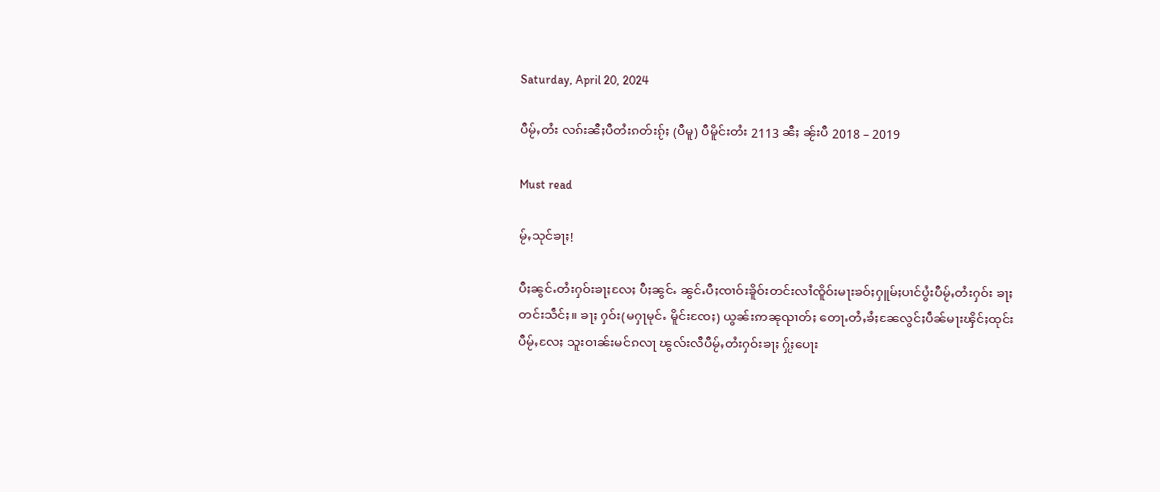Saturday, April 20, 2024

ပီမႂ်ႇတႆး လၵ်းၼီႈပီတႆးၵတ်းၵႂ်ႈ (ပီမူ) ပီမိူင်းတႆး 2113 ၼီႈ ၼႂ်းပီ 2018 – 2019

Must read

မႂ်ႇသုင်ၶႃႈ!

ပီႈၼွင်ႉတႆးႁဝ်းၶႃႈလႄႈ ပီႈၼွင်ႉ ၼွင်ႉပီႈၸၢဝ်းၶိူဝ်းတင်းလၢႆၸိူဝ်းမႃးၶဝ်ႈႁူမ်ႈပၢင်ပွႆးပီမႂ်ႇတႆးႁဝ်း ၶႃႈတင်းသဵင်ႈ။ ၶႃႈ ႁဝ်း(မႁႃမုင်ႉ မိူင်းၸႄႈ) ယွၼ်းဢၼုၺၢတ်ႈ တေႃႉတႆႇၶႆႈၼႄလွင်ႈပဵၼ်မႃးၾိင်ႈထုင်းပီမႂ်ႇလႄႈ သူးဝၢၼ်းမင်ၵလႃ ၽွလ်းလီပီမႂ်ႇတႆးႁဝ်းၶႃႈ ႁႂ်ႈပေႃး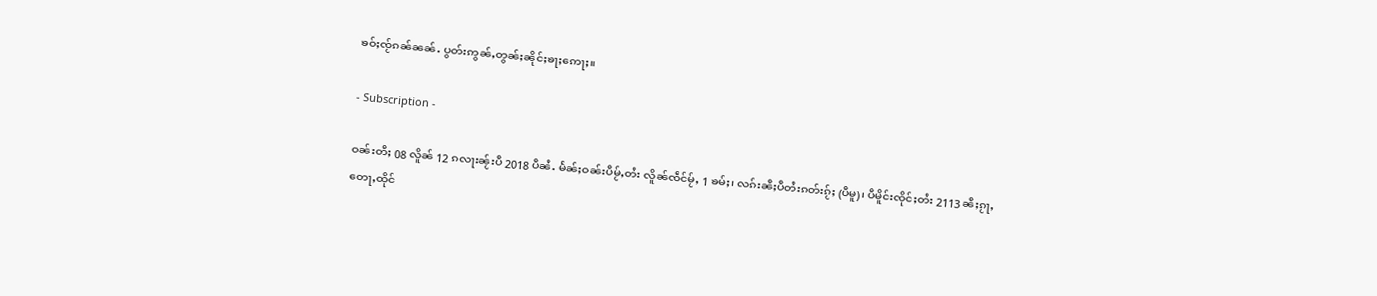ၶဝ်ႈၸႂ်ၵၼ်ၼၼ်ႉ ပွတ်းဢွၼ်ႇတွၼ်ႈၼိုင်ႈၶႃႈဢေႃႈ။

- Subscription -

ဝၼ်းတီႈ 08 လိူၼ် 12 ၵလႃးၼႂ်းပီ 2018 ပီၼႆႉ မႅၼ်ႈဝၼ်းပီမႂ်ႇတႆး လိူၼ်ၸဵင်မႂ်ႇ 1 ၶမ်ႈ၊ လၵ်းၼီႈပီတႆးၵတ်းၵႂ်ႈ (ပီမူ)၊ ပီမိူင်းၸိုင်ႈတႆး 2113 ၼီႈၵႂႃႇတေႃႇထိုင်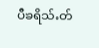ပီၶရိသ်ႉတ်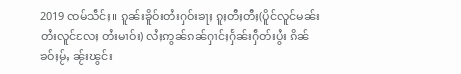2019 ၸမ်သဵင်ႈ။ ၵူၼ်းၶိူဝ်းတႆးႁဝ်းၶႃႈ ၵူႈတီႈတီႈ(ပိူင်လူင်မၼ်း တႆးလူင်လႄႈ တႆးမၢဝ်း) လႆႈဢွၼ်ၵၼ်ႁၢင်ႈႁႅၼ်းႁဵတ်းပွႆး ၵိၼ်ၶဝ်ႈမႂ်ႇ ၼႂ်းၽွင်း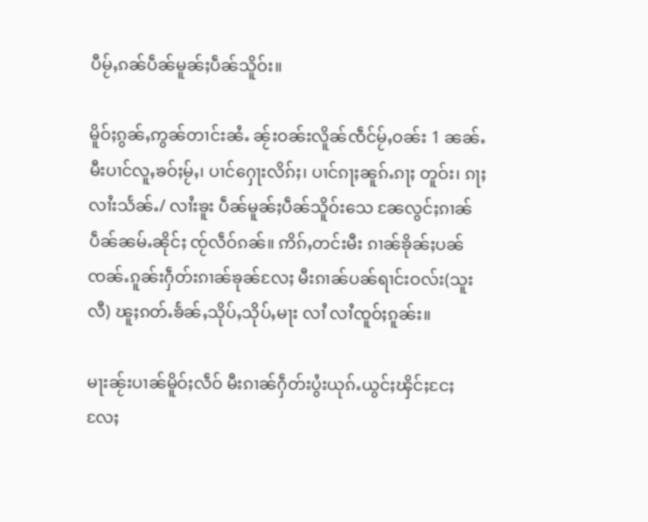ပီမႂ်ႇၵၼ်ပဵၼ်မူၼ်ႈပဵၼ်သိူဝ်း။

မိူဝ်ႈၵွၼ်ႇဢွၼ်တၢင်းၼႆႉ ၼႂ်းဝၼ်းလိူၼ်ၸဵင်မႂ်ႇဝၼ်း 1 ၼၼ်ႉ မီးပၢင်လူႇၶဝ်ႈမႂ်ႇ၊ ပၢင်ႁေႃးလိၵ်ႈ၊ ပၢင်ၵႃႈၼူၵ်ႉၵႃႈ တူဝ်း၊ ၵႃႈလၢႆးသႅၼ်ႉ/ လၢႆးၶူး ပဵၼ်မူၼ်ႈပဵၼ်သိူဝ်းသေ ၼႄလွင်ႈၵၢၼ်ပဵၼ်ၼမ်ႉၼိုင်ႈ ၸႂ်လဵဝ်ၵၼ်။ ဢိၵ်ႇတင်းမီး ၵၢၼ်ၶိုၼ်ႈပၼ်ၸၼ်ႉၵူၼ်းႁဵတ်းၵၢၼ်ၶုၼ်လႄႈ မီးၵၢၼ်ပၼ်ရၢင်းဝလ်း(သူးလီ) ၽူႈၵတ်ႉၶႅၼ်ႇသိုပ်ႇသိုပ်ႇမႃး လၢႆ လၢႆၸူဝ်ႈၵူၼ်း။

မႃးၼႂ်းပၢၼ်မိူဝ်ႈလဵဝ် မီးၵၢၼ်ႁဵတ်းပွႆးယုၵ်ႉယွင်ႈၾိင်ႈငႄႈလႄႈ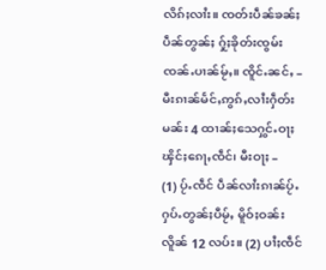လိၵ်ႈလၢႆး။ ၸတ်းပဵၼ်ၶၼ်ႈပဵၼ်တွၼ်ႈ ႁႂ်ႈၶိုတ်းၸွမ်း ၸၼ်ႉပၢၼ်မႂ်ႇ။ ၸိူင်ႉၼင်ႇ – မီးၵၢၼ်မႅင်ႇဢွၵ်ႇလၢႆးႁဵတ်းမၼ်း 4 ထၢၼ်ႈသေႁွင်ႉဝႃႈ ၾိင်ႈၵေႃႇၸဵင်၊ မီးဝႃႈ – (1) ပႂ်ႉၸဵင် ပဵၼ်လၢႆးၵၢၼ်ပႂ်ႉႁပ်ႉတွၼ်ႈပီမႂ်ႇ မိူဝ်ႈဝၼ်းလိူၼ် 12 လပ်း။ (2) ပၢႆႈၸဵင်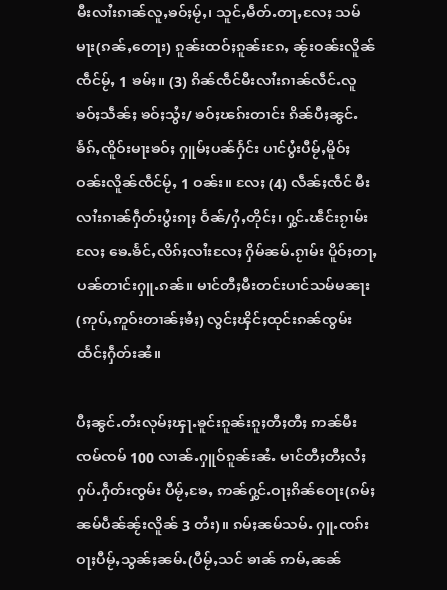မီးလၢႆးၵၢၼ်လူႇၶဝ်ႈမႂ်ႇ၊ သူင်ႇမဵတ်ႉတႃႇလႄႈ သမ်မႃး(ၵၼ်ႇတေႃး) ၵူၼ်းထဝ်ႈၵူၼ်းၵႄႇ ၼႂ်းဝၼ်းလိူၼ်ၸဵင်မႂ်ႇ 1 ၶမ်ႈ။ (3) ၵိၼ်ၸဵင်မီးလၢႆးၵၢၼ်လဵင်ႉလူၶဝ်ႈသဵၼ်ႈ ၶဝ်ႈသွႆး/ ၶဝ်ႈၽၵ်းတၢင်း ၵိၼ်ပီႈၼွင်ႉၶႅၵ်ႇၸိူဝ်းမႃးၶဝ်ႈ ႁူမ်ႈပၼ်ႁႅင်း ပၢင်ပွႆးပီမႂ်ႇမိူဝ်ႈဝၼ်းလိူၼ်ၸဵင်မႂ်ႇ 1 ဝၼ်း။ လႄႈ (4) လဵၼ်ႈၸဵင် မီးလၢႆးၵၢၼ်ႁဵတ်းပွႆးၵႃႈ ဝႅၼ်/ႁႆႇတိုင်ႈ၊ ႁွင်ႉၽဵင်းၵႂၢမ်းလႄႈ ၶေႉၶႅင်ႇလိၵ်ႈလၢႆးလႄႈ ႁိမ်ၼမ်ႉၵႂၢမ်း ပိူဝ်ႈတႃႇပၼ်တၢင်းႁူႉၵၼ်။ မၢင်တီႈမီးတင်းပၢင်သမ်မၼႃး(ဢုပ်ႇဢူဝ်းတၢၼ်ႈၶႆႈ) လွင်ႈၾိင်ႈထုင်းၵၼ်ၸွမ်းထႅင်ႈႁဵတ်းၼႆ။

ပီႈၼွင်ႉတႆးလုမ်ႈၾႃႉၶူင်းၵူၼ်းၵူႈတီႈတီႈ ဢၼ်မီးၸမ်ၸမ် 100 လၢၼ်ႉႁူဝ်ၵူၼ်းၼႆႉ မၢင်တီႈတီႈလႆႈႁပ်ႉႁဵတ်းၸွမ်း ပီမႂ်ႇၶႄႇ ဢၼ်ႁွင်ႉဝႃႈၵိၼ်ဝေႃး(ၵမ်ႈၼမ်ပဵၼ်ၼႂ်းလိူၼ် 3 တႆး)။ ၵမ်ႈၼမ်သမ်ႉ ႁူႉၸၵ်းဝႃႈပီမႂ်ႇသွၼ်ႈၼမ်ႉ(ပီမႂ်ႇသင် ၶၢၼ် ဢမ်ႇၼၼ်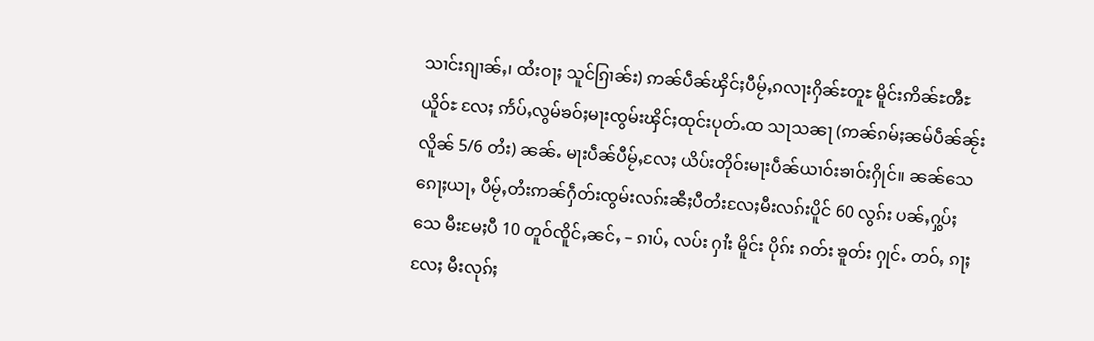သၢင်းၵျၢၼ်ႇ၊ ထႆးဝႃႈ သူင်ၵြၢၼ်း) ဢၼ်ပဵၼ်ၾိင်ႈပီမႂ်ႇၵလႃးႁိၼ်ႊတူႊ မိူင်းဢိၼ်ႊၻီႊယိူဝ်ႊ လႄႈ ဢႅပ်ႇလွမ်ၶဝ်ႈမႃးၸွမ်းၾိင်ႈထုင်းပုတ်ႉထ သႃသၼႃ (ဢၼ်ၵမ်ႈၼမ်ပဵၼ်ၼႂ်းလိူၼ် 5/6 တႆး) ၼၼ်ႉ မႃးပဵၼ်ပီမႂ်ႇလႄႈ ယိပ်းတိုဝ်းမႃးပဵၼ်ယၢဝ်းၶၢဝ်းႁိုင်။ ၼၼ်သေၵေႃႈယႃႇ ပီမႂ်ႇတႆးဢၼ်ႁဵတ်းၸွမ်းလၵ်းၼီႈပီတႆးလႄႈမီးလၵ်းပိူင် 60 လွၵ်း ပၼ်ႇႁွပ်ႈသေ မီးမႄႈပီ 10 တူဝ်ၸိူင်ႇၼင်ႇ – ၵၢပ်ႇ လပ်း ႁၢႆး မိူင်း ပိုၵ်း ၵတ်း ၶူတ်း ႁုင်ႉ တဝ်ႇ ၵႃႈ လႄႈ မီးလုၵ်ႈ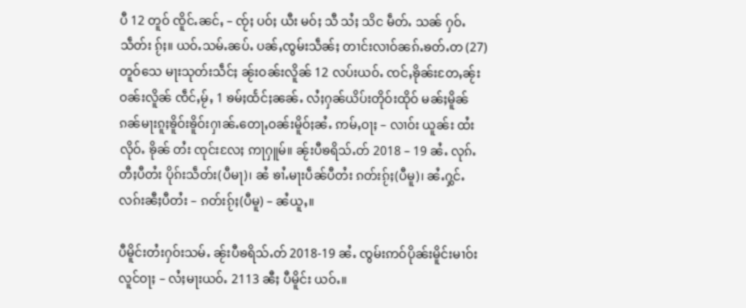ပီ 12 တူဝ် ၸိူင်ႉၼင်ႇ – ၸႂ်ႈ ပဝ်ႈ ယီး မဝ်ႈ သီ သႆႈ သိင မဵတ်ႉ သၼ် ႁဝ်ႉ သဵတ်း ၵႂ်ႈ။ ယဝ်ႉသမ်ႉၼပ်ႉ ပၼ်ႇၸွမ်းသဵၼ်ႈ တၢင်းလၢဝ်ၼၵ်ႉၶတ်ႉတ (27) တူဝ်သေ မႃးသုတ်းသဵင်ႈ ၼႂ်းဝၼ်းလိူၼ် 12 လပ်းယဝ်ႉ ၸင်ႇၶိုၼ်းတႄႇၼႂ်းဝၼ်းလိူၼ် ၸဵင်ႇမႂ်ႇ 1 ၶမ်ႈထႅင်ႈၼၼ်ႉ လႆႈႁၼ်ယိပ်းတိုဝ်းထိုဝ် မၼ်ႈမိူၼ်ၵၼ်မႃးၵူႈၶိူဝ်းၶိူဝ်းႁၢၼ်ႉတေႃႇဝၼ်းမိူဝ်ႈၼႆႉ ဢမ်ႇဝႃႈ – လၢဝ်း ယူၼ်း ထႆး လိုဝ်ႉ ၶိုၼ် တႆး ၸုင်းလႄႈ ဢႃႁူမ်။ ၼႂ်းပီၶရိသ်ႉတ် 2018 – 19 ၼႆႉ လုၵ်ႉတီႈပီတႆး ပိုၵ်းသဵတ်း(ပီမႃ)၊ ၼႆ ၶၢႆႉမႃးပဵၼ်ပီတႆး ၵတ်းၵႂ်ႈ(ပီမူ)၊ ၼႆႉႁွင်ႉလၵ်းၼီႈပီတႆး – ၵတ်းၵႂ်ႈ(ပီမူ) – ၼႆယူႇ။

ပီမိူင်းတႆးႁဝ်းသမ်ႉ ၼႂ်းပီၶရိသ်ႉတ် 2018-19 ၼႆႉ ၸွမ်းဢဝ်ပိုၼ်းမိူင်းမၢဝ်းလူင်ဝႃႈ – လႆႈမႃးယဝ်ႉ 2113 ၼီႈ ပီမိူင်း ယဝ်ႉ။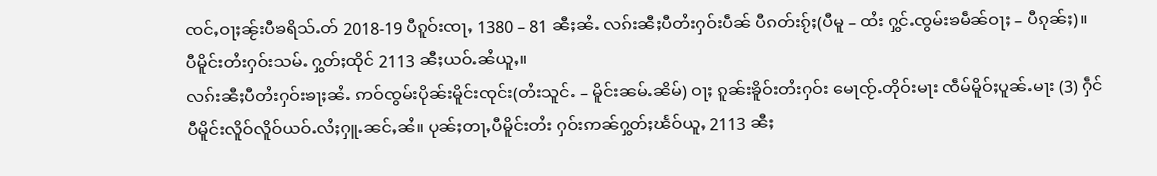ၸင်ႇဝႃႈၼႂ်းပီၶရိသ်ႉတ် 2018-19 ပီၵူဝ်းၸႃႇ 1380 – 81 ၼီႈၼႆႉ လၵ်းၼီႈပီတႆးႁဝ်းပဵၼ် ပီၵတ်းၵႂ်ႈ(ပီမူ – ထႆး ႁွင်ႉၸွမ်းၶမဵၼ်ဝႃႈ – ပီၵုၼ်ႈ)။ ပီမိူင်းတႆးႁဝ်းသမ်ႉ ႁွတ်ႈထိုင် 2113 ၼီႈယဝ်ႉၼႆယူႇ။
လၵ်းၼီႈပီတႆးႁဝ်းၶႃႈၼႆႉ ဢဝ်ၸွမ်းပိုၼ်းမိူင်းၸုင်း(တႆးသူင်ႉ – မိူင်းၼမ်ႉၼိမ်) ဝႃႈ ၵူၼ်းၶိူဝ်းတႆးႁဝ်း မေႃၸႂ်ႉတိုဝ်းမႃး ၸဵမ်မိူဝ်ႈပူၼ်ႉမႃး (3) ႁဵင်ပီမိူင်းလိူဝ်လိူဝ်ယဝ်ႉလႆႈႁူႉၼင်ႇၼႆ။ ပုၼ်ႈတႃႇပီမိူင်းတႆး ႁဝ်းဢၼ်ႁွတ်ႈၽႅဝ်ယူႇ 2113 ၼီႈ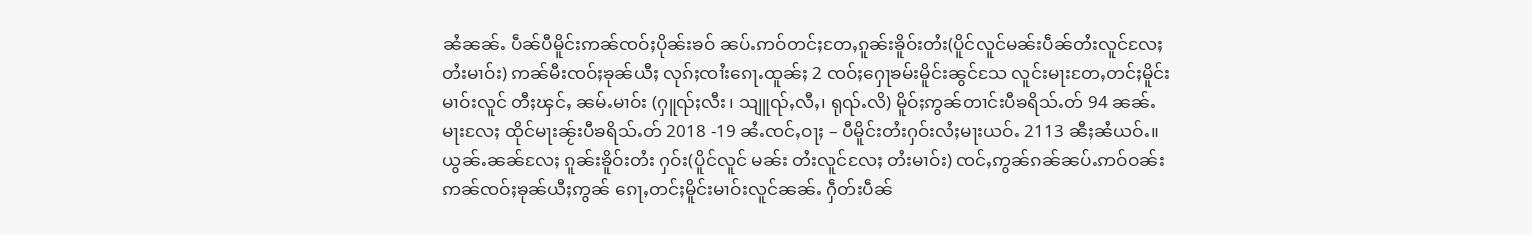ၼႆၼၼ်ႉ ပဵၼ်ပီမိူင်းဢၼ်ၸဝ်ႈပိုၼ်းၶဝ် ၼပ်ႉဢဝ်တင်ႈတႄႇၵူၼ်းၶိူဝ်းတႆး(ပိူင်လူင်မၼ်းပဵၼ်တႆးလူင်လႄႈ တႆးမၢဝ်း) ဢၼ်မီးၸဝ်ႈၶုၼ်ယီႈ လုၵ်ႈၸၢႆးၵေႃႉထူၼ်ႈ 2 ၸဝ်ႈႁေႃၶမ်းမိူင်းၼွင်သႄ လူင်းမႃးတႄႇတင်ႈမိူင်းမၢဝ်းလူင် တီႈၾင်ႇ ၼမ်ႉမၢဝ်း (ႁူၺ်ႈလီး၊ သျူၺ်ႇလီႇ၊ ရုၺ်ႉလိ) မိူဝ်ႈဢွၼ်တၢင်းပီၶရိသ်ႉတ် 94 ၼၼ်ႉမႃးလႄႈ ထိုင်မႃးၼႂ်းပီၶရိသ်ႉတ် 2018 -19 ၼႆႉၸင်ႇဝႃႈ – ပီမိူင်းတႆးႁဝ်းလႆႈမႃးယဝ်ႉ 2113 ၼီႈၼႆယဝ်ႉ။ ယွၼ်ႉၼၼ်လႄႈ ၵူၼ်းၶိူဝ်းတႆး ႁဝ်း(ပိူင်လူင် မၼ်း တႆးလူင်လႄႈ တႆးမၢဝ်း) ၸင်ႇဢွၼ်ၵၼ်ၼပ်ႉဢဝ်ဝၼ်းဢၼ်ၸဝ်ႈၶုၼ်ယီႈဢွၼ် ၵေႃႇတင်ႈမိူင်းမၢဝ်းလူင်ၼၼ်ႉ ႁဵတ်းပဵၼ်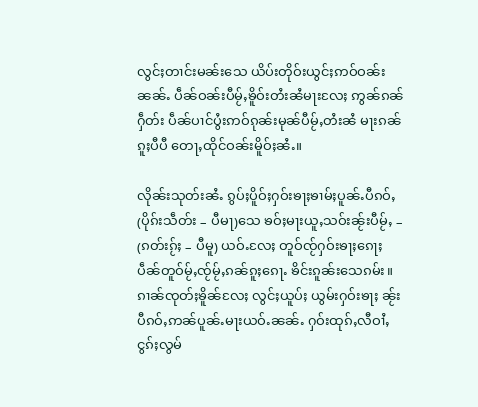လွင်ႈတၢင်းမၼ်းသေ ယိပ်းတိုဝ်းယွင်ႈဢဝ်ဝၼ်းၼၼ်ႉ ပဵၼ်ဝၼ်းပီမႂ်ႇၶိူဝ်းတႆးၼႆမႃးလႄႈ ဢွၼ်ၵၼ်ႁဵတ်း ပဵၼ်ပၢင်ပွႆးဢဝ်ၵုၼ်းမုၼ်ပီမႂ်ႇတႆးၼႆ မႃးၵၼ်ၵူႈပီပီ တေႃႇထိုင်ဝၼ်းမိူဝ်ႈၼႆႉ။

လိုၼ်းသုတ်းၼႆႉ ၵွပ်ႈပိူဝ်ႈႁဝ်းၶႃႈၶၢမ်ႈပူၼ်ႉပီၵဝ်ႇ(ပိုၵ်းသဵတ်း – ပီမႃ)သေ ၶဝ်ႈမႃးယူႇသဝ်းၼႂ်းပီမႂ်ႇ – (ၵတ်းၵႂ်ႈ – ပီမူ) ယဝ်ႉလႄႈ တူဝ်ၸႂ်ႁဝ်းၶႃႈၵေႃႈ ပဵၼ်တူဝ်မႂ်ႇၸႂ်မႂ်ႇၵၼ်ၵူႈၵေႃႉ ၶိင်းၵူၼ်းသေၵမ်း။ ၵၢၼ်ၸုတ်ႈၶိူၼ်လႄႈ လွင်ႈယူပ်ႈ ယွမ်းႁဝ်းၶႃႈ ၼႂ်းပီၵဝ်ႇဢၼ်ပူၼ်ႉမႃးယဝ်ႉၼၼ်ႉ ႁဝ်းထုၵ်ႇလီဝၢႆႇ ငွၵ်ႈလွမ်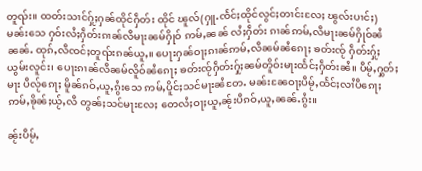တူၺ်း။ ထတ်းသၢင်ႁႂ်ႈႁၼ်ထိုင်ႁဵတ်း ထိုင် ၽူလ်(ႁူႉၸႅင်ႈထိုင်လွင်ႈတၢင်းလႄႈ ၽွလ်းပၢင်ႈ) မၼ်းသေ ႁဝ်းလႆႈႁဵတ်းၵၢၼ်လီမႃးၼမ်ႁိုဝ် ဢမ်ႇၼၼ် လႆႈႁဵတ်း ၵၢၼ်ဢမ်ႇလီမႃးၼမ်ႁိုဝ်ၼႆၼၼ်ႉ ထုၵ်ႇလီၸင်ႈတူၺ်းၵၼ်ယူႇ။ ပေႃးႁၼ်ဝႃႈၵၢၼ်ဢမ်ႇလီၼမ်ၼႆၵေႃႈ ၶတ်းၸႂ် ႁဵတ်းႁႂ်ႈယွမ်းလူင်း၊ ပေႃးၵၢၼ်လီၼမ်လိူဝ်ၼႆၵေႃႈ ၶတ်းၸႂ်ႁဵတ်းႁႂ်ႈၼမ်တိူဝ်းမႃးထႅင်ႈႁဵတ်းၼႆ။ ပီမႂ်ႇႁွတ်ႈမႃး ပီလႂ်ၵေႃႈ မိူၼ်ၵဝ်ႇယူႇၵွႆးသေ ဢမ်ႇပိူင်ႈသင်မႃးၼႆတႄႉ မၼ်းၼႄဝႃႈပီမႂ်ႇထႅင်ႈလၢႆပီၵေႃႈ ဢမ်ႇၶိုၼ်ႈယႂ်ႇလီ တွၼ်ႈသင်မႃးလႄႈ တေလႆႈဝႃႈယူႇၼႂ်းပီၵဝ်ႇယူႇၼၼ်ႉၵွႆး။

ၼႂ်းပီမႂ်ႇ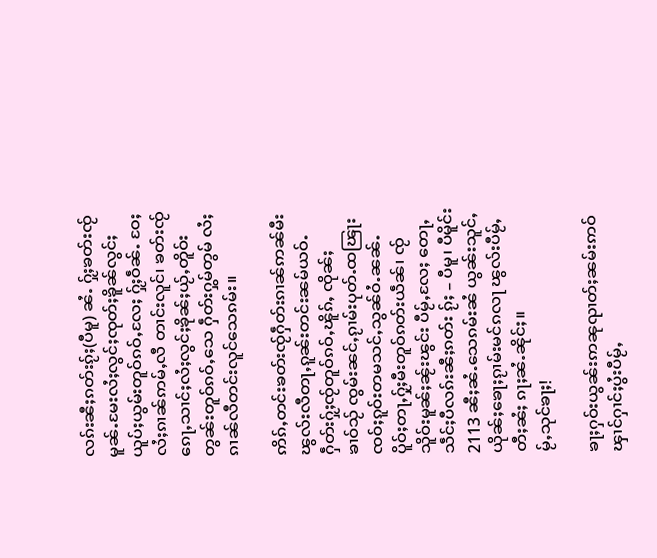လၵ်းၼီႈၵတ်းၵႂ်ႈ(ပီမူ) ၼႆႉ ႁႂ်ႈၶတ်းၸႂ်မူၼ်ႉမႄးလႆႈလွင်ႈၸုတ်ႈၶိူၼ်လွင်ႈယူပ်ႈယွမ်းတူဝ်ၵဝ်ႇလႄႈ ႁႂ်ႈဝဵၼ်ႉ ဝႄႈလႆႈၵၢၼ်ဢမ်ႇလီ တၢင်းလူင်၊ ၶတ်းၸႂ်ၵေႃႇသၢင်ႈလႆႈလွင်ႈၶိုၼ်ႈယႂ်ႇတိူဝ်းတွၼ်းတူဝ်ၵဝ်ႇသေ ႁဵတ်းႁွမ်တွမ် လႆႈ ၵၢၼ်လီတင်းလူင်သေၵမ်း။

ဢိၵ်ႇတင်းၶတ်းၸႂ်ႁဵတ်းၵၢၼ်ဢၼ်မီးၽွလ်းလီတႃႇၵူၼ်းတင်းၼမ်ယဝ်ႉ ႁဵတ်းႁႂ်ႈၸႂ်တူဝ်ၵဝ်ႇၽိူၵ်ႇ ၸိုၼ်ႈၶၢဝ်သႂ် ၸွမ်းၼင်ႇၵႂၢမ်းပုတ်ႉထၽြႃးၸဝ်ႈၵူဝ်းတမသင်ႇသွၼ်ဝႆႉၼၼ်ႉ ပိူဝ်ႈတႃႇႁႂ်ႈမီးတူဝ်ၵတ်းယဵၼ်၊ ၸႂ်သိူဝ်းမူၼ်ႈၼႂ်းၽွင်း ပီမႂ်ႇလႄႈ တေႃႇသဵင်ႈပီလၵ်းၼီႈၵတ်း ၵႂ်ႈ – ပီမူ၊ ပီမိူင်း 2113 ၼီႈၼႆႉသေၵမ်းၼႆ ယွၼ်းသူင်ႇယိုၼ်ႈၶေႃႈၵႂၢမ်းမင်ၵလႃ ၽွလ်းပီမႂ်ႇတီႈၼႆႈ ၵႃႈၼႆႉၼိုင်ႈ။
မႂ်ႇသုင်ၶႃႈ!

ၶႃႈႁဝ်းယွၼ်းဢၼုၺၢတ်ႈၼမ်းဢဝ်ၾၢင်ႁၢင်ႈပွႆးပီမႂ်ႇ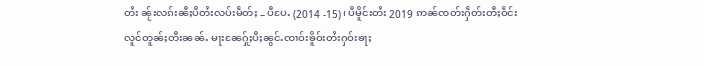တႆး ၼႂ်းလၵ်းၼီႈပီတႆးလပ်းမဵတ်ႈ – ပီပႄႉ (2014 -15)၊ ပီမိူင်းတႆး 2019 ဢၼ်ၸတ်းႁဵတ်းတီႈဝဵင်းလူင်တူၼ်ႈတီးၼၼ်ႉ မႃးၼႄႁႂ်ႈပီႈၼွင်ႉၸၢဝ်းၶိူဝ်းတႆးႁဝ်းၶႃႈ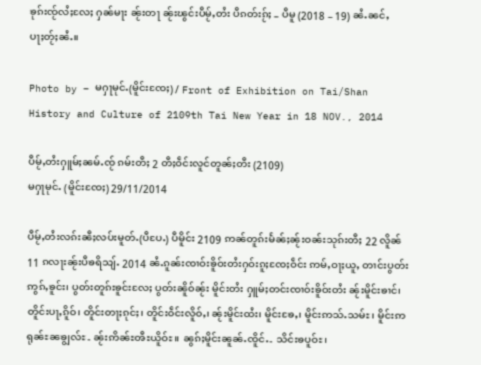ၶုၵ်းၸႂ်လႆႈလႄႈ ႁၼ်မႃး ၼႂ်းတႃ ၼႂ်းၽွင်းပီမႂ်ႇတႆး ပီၵတ်းၵႂ်ႈ – ပီမူ (2018 – 19) ၼႆႉၼင်ႇပႃႈတႂ်ႈၼႆႉ။

Photo by – မႁႃမုင်ႉ(မိူင်းၸႄႈ) / Front of Exhibition on Tai/Shan History and Culture of 2109th Tai New Year in 18 NOV., 2014

ပီမႂ်ႇတႆးႁူမ်ႈၼမ်ႉၸႂ် ၵမ်းတီႈ 2 တီႈဝဵင်းလူင်တူၼ်ႈတီး (2109)
မႁႃမုင်ႉ (မိူင်းၸႄႈ) 29/11/2014

ပီမႂ်ႇတႆးလၵ်းၼီႈလပ်းမူတ်ႉ(ပီပႄႉ) ပီမိူင်း 2109 ဢၼ်တူၵ်းမႅၼ်ႈၼႂ်းဝၼ်းသုၵ်းတီႈ 22 လိူၼ် 11 ၵလႃးၼႂ်းပီၶရိသျ်ႉ 2014 ၼႆႉၵူၼ်းၸၢဝ်းၶိူဝ်းတႆးႁဝ်းၵူႈၸႄႈဝဵင်း ဢမ်ႇဝႃႈယူႇ တၢင်းပွတ်းဢွၵ်ႇၶူင်း၊ ပွတ်းတူၵ်းၶူင်းလႄႈ ပွတ်းၼိူဝ်ၼႂ်း မိူင်းတႆး ႁူမ်ႈတင်းၸၢဝ်းၶိူဝ်းတႆး ၼႂ်းမိူင်းၶၢင်၊ တိူင်းပႃႇၵိူဝ်၊ တိူင်းတႃႈၵုင်ႈ၊ တိူင်းဝဵင်းလိူဝ်ႇ၊ ၼႂ်းမိူင်းထႆး၊ မိူင်းၶႄႇ၊ မိူင်းဢသ်ႉသမ်ႊ၊ မိူင်းဢရုၼ်ႊၼၶျွလ်ႊ- ၼႂ်းဢိၼ်ႊၻီႊယိူဝ်ႊ။ ၼွၵ်ႈမိူင်းၼူၼ်ႉၸိူင်ႉ- သိင်းၶပူဝ်ႊ၊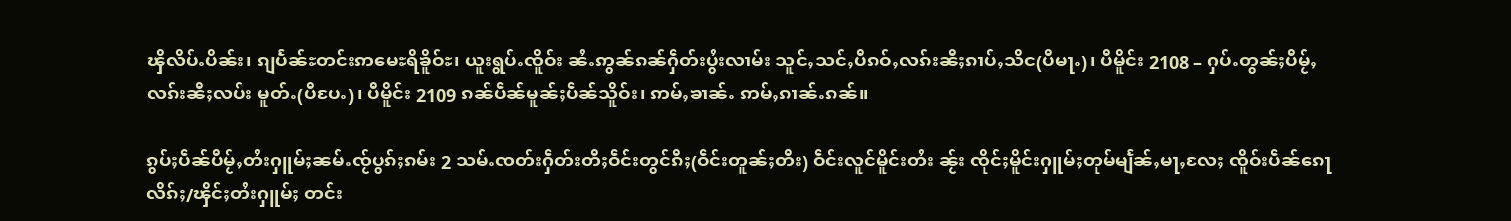ၾိလိပ်ႉပိၼ်း၊ ၵျပႅၼ်ႊတင်းဢမေႊရိၶိူဝ်ႊ၊ ယူးရွပ်ႉၸိူဝ်း ၼႆႉဢွၼ်ၵၼ်ႁဵတ်းပွႆးလၢမ်း သူင်ႇသင်ႇပီၵဝ်ႇလၵ်းၼီႈၵၢပ်ႇသိင(ပီမႃႉ)၊ ပီမိူင်း 2108 – ႁပ်ႉတွၼ်ႈပီမႂ်ႇလၵ်းၼီႈလပ်း မူတ်ႉ(ပီပႄႉ)၊ ပီမိူင်း 2109 ၵၼ်ပဵၼ်မူၼ်ႈပဵၼ်သိူဝ်း၊ ဢမ်ႇၶၢၼ်ႉ ဢမ်ႇၵၢၼ်ႉၵၼ်။

ၵွပ်ႈပဵၼ်ပီမႂ်ႇတႆးႁူမ်ႈၼမ်ႉၸႂ်ပွၵ်ႈၵမ်း 2 သမ်ႉၸတ်းႁဵတ်းတီႈဝဵင်းတွင်ၵီႈ(ဝဵင်းတူၼ်ႈတီး) ဝဵင်းလူင်မိူင်းတႆး ၼႂ်း ၸိုင်ႈမိူင်းႁူမ်ႈတုမ်မျႅၼ်ႇမႃႇလႄႈ ၸိူဝ်းပဵၼ်ၵေႃလိၵ်ႈ/ၾိင်ႈတႆးႁူမ်ႈ တင်း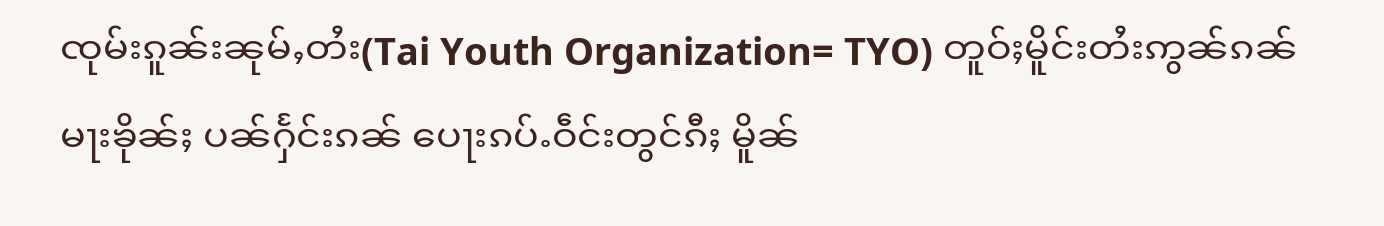ၸုမ်းၵူၼ်းၼုမ်ႇတႆး(Tai Youth Organization= TYO) တူဝ်ႈမိူင်းတႆးဢွၼ်ၵၼ်မႃးၶိုၼ်ႈ ပၼ်ႁႅင်းၵၼ် ပေႃးၵပ်ႉဝဵင်းတွင်ၵီႈ မိူၼ်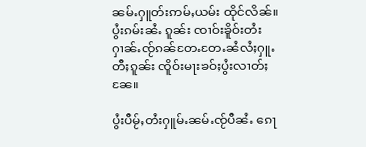ၼမ်ႉႁူတ်းဢမ်ႇယမ်း ထိုင်လိၼ်။ ပွႆးၵမ်းၼႆႉ ၵူၼ်း ၸၢဝ်းၶိူဝ်းတႆးႁၢၼ်ႉၸႂ်ၵၼ်တႄႉတႄႉၼႆလႆႈႁူႉတီႈၵူၼ်း ၸိူဝ်းမႃးၶဝ်ႈပွႆးလၢတ်ႈၼႄ။

ပွႆးပီမႂ်ႇတႆးႁူမ်ႉၼမ်ႉၸႂ်ပီၼႆႉ ၵေႃ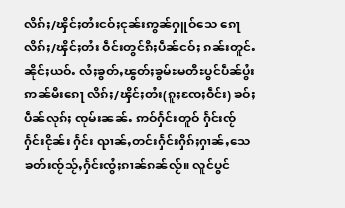လိၵ်ႈ/ၾိင်ႈတႆးငဝ်ႈငုၼ်းဢွၼ်ႁူဝ်သေ ၵေႃလိၵ်ႈ/ၾိင်ႈတႆး ဝဵင်းတွင်ၵီႈပဵၼ်ငဝ်ႈ ၵၼ်းတူင်ႉၼိုင်ႈယဝ်ႉ လႆႈၶွတ်ႇၽွတ်ႈၶွမ်ႊမတီႊပွင်ပဵၼ်ပွႆး ဢၼ်မီးၵေႃ လိၵ်ႈ/ၾိင်ႈတႆး(ၵူႈၸႄႈဝဵင်း) ၶဝ်ႈပဵၼ်လုၵ်ႈ ၸုမ်းၼၼ်ႉ ဢဝ်ႁႅင်းတူဝ် ႁႅင်းၸႂ် ႁႅင်းငိုၼ်း ႁႅင်း ၺၢၼ်ႇတင်းႁႅင်းႁိၵ်ႈႁၢၼ်ႇသေ ၶတ်းၸႂ်သႂ်ႇႁႅင်းၸွႆႈၵၢၼ်ၵၼ်လႂ်။ လူင်ပွင်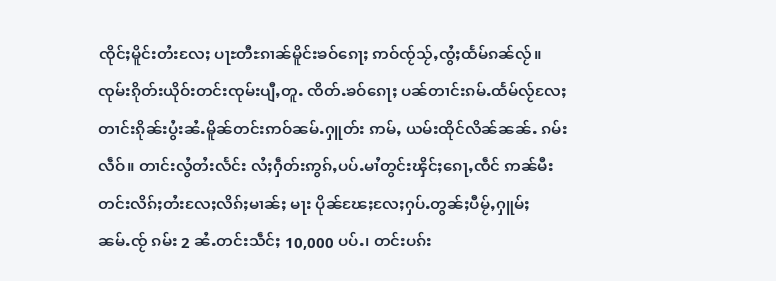ၸိုင်ႈမိူင်းတႆးလႄႈ ပႃႊတီႊၵၢၼ်မိူင်းၶဝ်ၵေႃႈ ဢဝ်ၸႂ်သႂ်ႇၸွႆႈထႅမ်ၵၼ်လႂ်။ ၸုမ်းၵိုတ်းယိုဝ်းတင်းၸုမ်းပျီႇတူႉ ၸိတ်ႉၶဝ်ၵေႃႈ ပၼ်တၢင်းၵမ်ႉထႅမ်လႂ်လႄႈတၢင်းၵိုၼ်းပွႆးၼႆႉမိူၼ်တင်းဢဝ်ၼမ်ႉႁူတ်း ဢမ်ႇ ယမ်းထိုင်လိၼ်ၼၼ်ႉ ၵမ်းလဵဝ်။ တၢင်းလွႆတႆးလႅင်း လႆႈႁဵတ်းဢွၵ်ႇပပ်ႉမၢႆတွင်းၾိင်ႈၵေႃႇၸဵင် ဢၼ်မီးတင်းလိၵ်ႈတႆးလႄႈလိၵ်ႈမၢၼ်ႈ မႃး ပိုၼ်ၽႄႈလႄႈႁပ်ႉတွၼ်ႈပီမႂ်ႇႁူမ်ႈၼမ်ႉၸႂ် ၵမ်း 2 ၼႆႉတင်းသဵင်ႈ 10,000 ပပ်ႉ၊ တင်းပၵ်း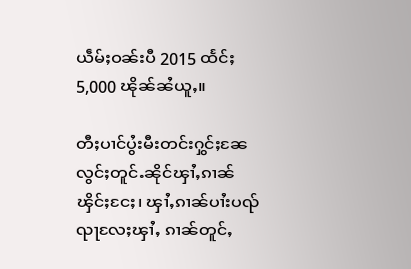ယဵမ်ႈဝၼ်းပီ 2015 ထႅင်ႈ 5,000 ၽိုၼ်ၼႆယူႇ။

တီႈပၢင်ပွႆးမီးတင်းႁွင်ႈၼႄလွင်ႈတူင်ႉၼိုင်ၾၢႆႇၵၢၼ်ၾိင်ႈငႄႈ၊ ၾၢႆႇၵၢၼ်ပၢႆးပၺ်ၺႃလႄႈၾၢႆႇ ၵၢၼ်တူင်ႇ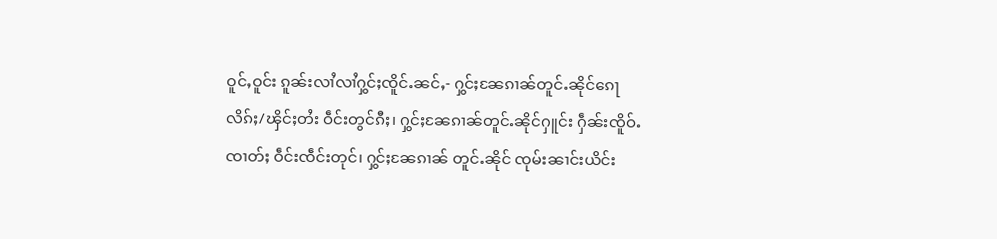ဝူင်ႇဝူင်း ၵူၼ်းလၢႆလၢႆႁွင်ႈၸိူင်ႉၼင်ႇ- ႁွင်ႈၼႄၵၢၼ်တူင်ႉၼိုင်ၵေႃလိၵ်ႈ/ၾိင်ႈတႆး ဝဵင်းတွင်ၵီႈ၊ ႁွင်ႈၼႄၵၢၼ်တူင်ႉၼိုင်ႁူင်း ႁဵၼ်းၸိူဝ်ႉၸၢတ်ႈ ဝဵင်းၸဵင်းတုင်၊ ႁွင်ႈၼႄၵၢၼ် တူင်ႉၼိုင် ၸုမ်းၼၢင်းယိင်း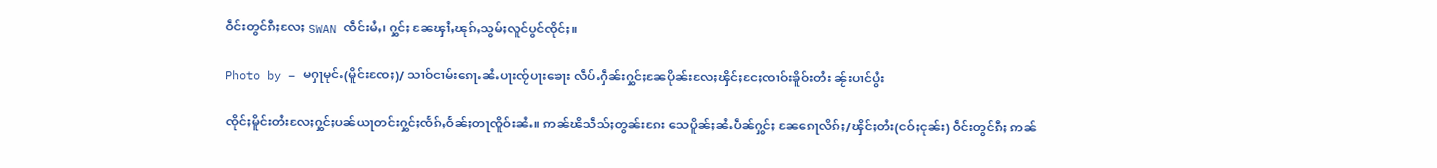ဝဵင်းတွင်ၵီႈလႄႈ SWAN ၸဵင်းမႆႇ၊ ႁွင်ႈ ၼႄၾၢႆႇၽုၵ်ႇသွမ်ႈလူင်ပွင်ၸိုင်ႈ။

Photo by – မႁႃမုင်ႉ(မိူင်းၸႄႈ)/ သၢဝ်ငၢမ်းၵေႃႉၼႆႉပႃးၸႂ်ပႃးၶေႃး လဵပ်ႉႁဵၼ်းႁွင်ႈၼႄပိုၼ်းလႄႈၾိင်ႈငႄႈၸၢဝ်းၶိူဝ်းတႆး ၼႂ်းပၢင်ပွႆး

ၸိုင်ႈမိူင်းတႆးလႄႈႁွင်ႈပၼ်ယႃတင်းႁွင်ႈၸႅၵ်ႇဝႅၼ်ႈတႃၸိူဝ်းၼႆႉ။ ဢၼ်ၽိသဵသ်ႈတွၼ်းၵႄး သေပိူၼ်ႈၼႆႉပဵၼ်ႁွင်ႈ ၼႄၵေႃလိၵ်ႈ/ၾိင်ႈတႆး(ငဝ်ႈငုၼ်း) ဝဵင်းတွင်ၵီႈ ဢၼ်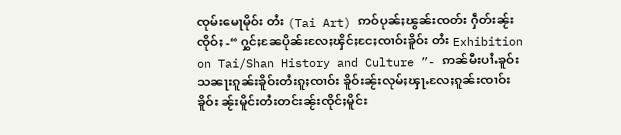ၸုမ်းမေႃမိုဝ်း တႆး (Tai Art) ဢဝ်ပုၼ်ႈၽွၼ်းၸတ်း ႁဵတ်းၼႂ်း ၸိုဝ်ႈ -“ ႁွင်ႈၼႄပိုၼ်းလႄႈၾိင်ႈငႄႈၸၢဝ်းၶိူဝ်း တႆး Exhibition on Tai/Shan History and Culture ”- ဢၼ်မီးပၢႆႉၶူဝ်း သၼႃးၵူၼ်းၶိူဝ်းတႆးၵူႈၸၢဝ်း ၶိူဝ်းၼႂ်းလုမ်ႈၾႃႉလႄႈၵူၼ်းၸၢဝ်းၶိူဝ်း ၼႂ်းမိူင်းတႆးတင်းၼႂ်းၸိုင်ႈမိူင်း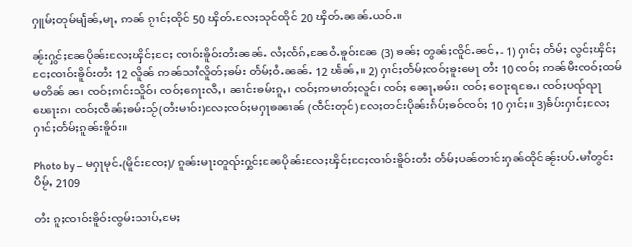ႁူမ်ႈတုမ်မျႅၼ်ႇမႃႇ ဢၼ် ၵႂၢင်ႈထိုင် 50 ၾိတ်ႉလႄႈသုင်ထိုင် 20 ၾိတ်ႉၼၼ်ႉယဝ်ႉ။

ၼႂ်းႁွင်ႈၼႄပိုၼ်းလႄႈၾိင်ႈငႄႈ ၸၢဝ်းၶိူဝ်းတႆးၼၼ်ႉ လႆႈၸႅၵ်ႇၼႄဝႆႉၶူဝ်းၼႄ (3) ၶၼ်ႈ တွၼ်ႈၸိူင်ႉၼင်ႇ- 1) ႁၢင်ႈ တႅမ်ႈ လွင်ႈၾိင်ႈငႄႈၸၢဝ်းၶိူဝ်းတႆး 12 လိူၼ် ဢၼ်သၢႆလိူတ်ႈၶမ်း တႅမ်ႈဝႆႉၼၼ်ႉ 12 ၽႅၼ်ႇ။ 2) ႁၢင်ႈတႅမ်ႈၸဝ်ႈၶူးမေႃ တႆး 10 ၸဝ်ႈ ဢၼ်မီးၸဝ်ႈထမ်မတိၼ် ၼ၊ ၸဝ်ႈၵၢင်းသိူဝ်၊ ၸဝ်ႈၵေႃးလီႇ၊ ၼၢင်းၶမ်းၵူႇ၊ ၸဝ်ႈဢမၢတ်ႈလူင်၊ ၸဝ်ႈ ၼေႃႇၶမ်း၊ ၸဝ်ႈ ဝေႃးရၶႄႉ၊ ၸဝ်ႈပၺ်ၺႃၽေႃးၵ၊ ၸဝ်ႈၸဵၼ်ႈၶမ်းသႂ်(တႆးမၢဝ်း)လႄႈၸဝ်ႈမႁႃၶၼၢၼ် (ၸဵင်းတုင်) လႄႈတင်းပိုၼ်းၵႅပ်ႈၶဝ်ၸဝ်ႈ 10 ႁၢင်ႈ။ 3)ၶႅပ်းႁၢင်ႈလႄႈႁၢင်ႈတႅမ်ႈၵူၼ်းၶိူဝ်း။

Photo by – မႁႃမုင်ႉ(မိူင်းၸႄႈ)/ ၵူၼ်းမႃးတူၺ်းႁွင်ႈၼႄပိုၼ်းလႄႈၾိင်ႈငႄႈၸၢဝ်းၶိူဝ်းတႆး တႅမ်ႈပၼ်တၢင်းႁၼ်ထိုင်ၼႂ်းပပ်ႉမၢႆတွင်းပီမႂ်ႇ 2109

တႆး ၵူႈၸၢဝ်းၶိူဝ်းၸွမ်းသၢပ်ႇမႄႈ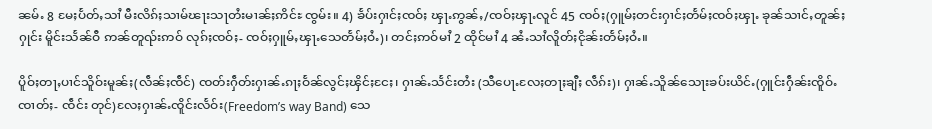ၼမ်ႉ 8 မႄႈပႅတ်ႇသၢႆ မီးလိၵ်ႈသၢမ်ၽႃးသႃတႆးမၢၼ်ႈဢိင်ႊ ၸွမ်း။ 4) ၶႅပ်းႁၢင်ႈၸဝ်ႈ ၾႃႉဢွၼ်ႇ/ၸဝ်ႈၾႃႉလူင် 45 ၸဝ်ႈ(ႁူမ်ႈတင်းႁၢင်ႈတႅမ်ႈၸဝ်ႈၾႃႉ ၶုၼ်သၢင်ႇတူၼ်ႈႁုင်း မိူင်းသႅၼ်ဝီ ဢၼ်တူၺ်းဢဝ် လုၵ်ႈၸဝ်ႈ- ၸဝ်ႈႁူမ်ႇၾႃႉသေတႅမ်ႈဝႆႉ)၊ တင်ႈဢဝ်မၢႆ 2 ထိုင်မၢႆ 4 ၼႆႉသၢႆလိူတ်ႈငိုၼ်းတႅမ်ႈဝႆႉ။

ပိူဝ်ႈတႃႇပၢင်သိူဝ်းမူၼ်ႈ(လဵၼ်ႈၸဵင်) ၸတ်းႁဵတ်းႁၢၼ်ႉၵႃႈဝႅၼ်လွင်ႈၾိင်ႈငႄႈ၊ ႁၢၼ်ႉသႅင်းတႆး (သီပေႃႉလႄႈတႃႈၶျီႈ လဵၵ်း)၊ ႁၢၼ်ႉသိူၼ်သေႃးၶပ်းယိင်ႉ(ႁူင်းႁဵၼ်းၸိူဝ်ႉၸၢတ်ႈ- ၸဵင်း တုင်)လႄႈႁၢၼ်ႉၸိူင်းလႅဝ်း(Freedom’s way Band) သေ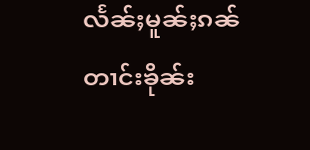လႅၼ်ႈမူၼ်ႈၵၼ်တၢင်းၶိုၼ်း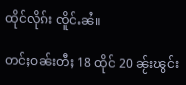ထိုင်လိုၵ်း ၸိူင်ႉၼႆ။

တင်ႈဝၼ်းတီႈ 18 ထိုင် 20 ၼႂ်းၽွင်း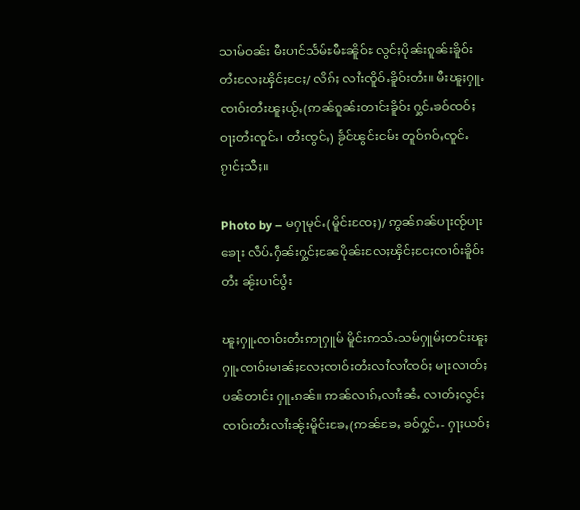သၢမ်ဝၼ်း မီးပၢင်သႅမ်ႊမီႊၼိူဝ်ႊ လွင်ႈပိုၼ်းၵူၼ်းၶိူဝ်း တႆးလႄႈၾိင်ႈငႄႈ/ လိၵ်ႈ လၢႆးၸိူဝ်ႉၶိူဝ်းတႆး။ မီးၽူႈႁူႉၸၢဝ်းတႆးၽူႈယႂ်ႇ(ဢၼ်ၵူၼ်းတၢင်းၶိူဝ်း ႁွင်ႉၶဝ်ၸဝ်ႈဝႃႈတႆးၸူင်ႉ၊ တႆးၸွင်ႇ) ၶႂႅင်ၽွင်းငမ်း တူဝ်ၵဝ်ႇၸူင်ႉၵႂၢင်ႈသီႈ။

Photo by – မႁႃမုင်ႉ(မိူင်းၸႄႈ)/ ဢွၼ်ၵၼ်ပႃးၸႂ်ပႃးၶေႃး လဵပ်ႉႁဵၼ်းႁွင်ႈၼႄပိုၼ်းလႄႈၾိင်ႈငႄႈၸၢဝ်းၶိူဝ်းတႆး ၼႂ်းပၢင်ပွႆး

ၽူႈႁူႉၸၢဝ်းတႆးဢႃႁူမ် မိူင်းဢသ်ႉသမ်ႁူမ်ႈတင်းၽူႈႁူႉၸၢဝ်းမၢၼ်ႈလႄႈၸၢဝ်းတႆးလၢႆလၢႆၸဝ်ႈ မႃးလၢတ်ႈ ပၼ်တၢင်း ႁူႉၵၼ်။ ဢၼ်လၢၵ်ႇလၢႆးၼႆႉ လၢတ်ႈလွင်ႈၸၢဝ်းတႆးလၢႆးၼႂ်းမိူင်းၶႄႇ(ဢၼ်ၶႄႇ ၶဝ်ႁွင်ႉ- ႁႃႈယဝ်ႈ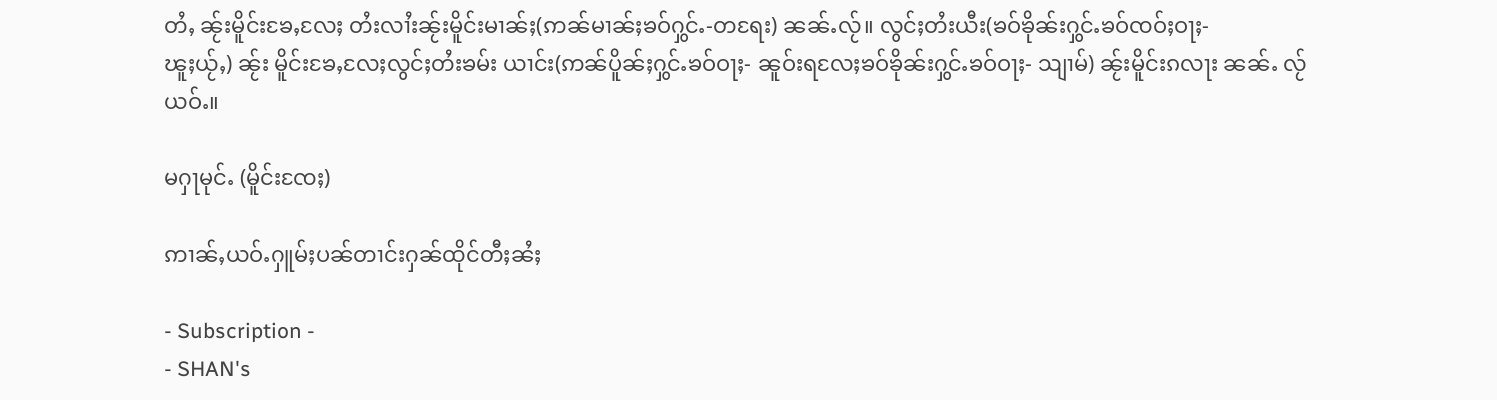တႆႇ ၼႂ်းမိူင်းၶႄႇလႄႈ တႆးလၢႆးၼႂ်းမိူင်းမၢၼ်ႈ(ဢၼ်မၢၼ်ႈၶဝ်ႁွင်ႉ-တရႄး) ၼၼ်ႉလႂ်။ လွင်ႈတႆးယီး(ၶဝ်ၶိုၼ်းႁွင်ႉၶဝ်ၸဝ်ႈဝႃႈ- ၽူႈယႂ်ႇ) ၼႂ်း မိူင်းၶႄႇလႄႈလွင်ႈတႆးၶမ်း ယၢင်း(ဢၼ်ပိူၼ်ႈႁွင်ႉၶဝ်ဝႃႈ- ၼူဝ်းရလႄႈၶဝ်ၶိုၼ်းႁွင်ႉၶဝ်ဝႃႈ- သျၢမ်) ၼႂ်းမိူင်းၵလႃး ၼၼ်ႉ လႂ်ယဝ်ႉ။

မႁႃမုင်ႉ (မိူင်းၸႄႈ)

ဢၢၼ်ႇယဝ်ႉႁူမ်ႈပၼ်တၢင်းႁၼ်ထိုင်တီႈၼႆႈ

- Subscription -
- SHAN's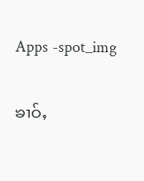Apps -spot_img

ၶၢဝ်ႇ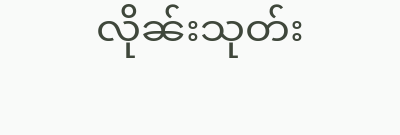လိုၼ်းသုတ်း